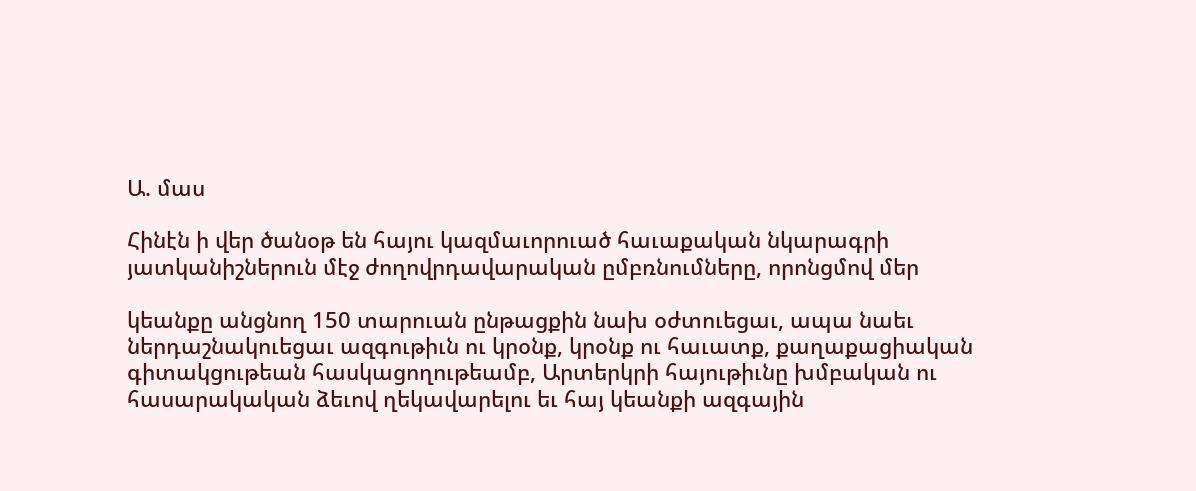Ա. մաս

Հինէն ի վեր ծանօթ են հայու կազմաւորուած հաւաքական նկարագրի յատկանիշներուն մէջ ժողովրդավարական ըմբռնումները, որոնցմով մեր

կեանքը անցնող 150 տարուան ընթացքին նախ օժտուեցաւ, ապա նաեւ ներդաշնակուեցաւ ազգութիւն ու կրօնք, կրօնք ու հաւատք, քաղաքացիական գիտակցութեան հասկացողութեամբ, Արտերկրի հայութիւնը խմբական ու հասարակական ձեւով ղեկավարելու եւ հայ կեանքի ազգային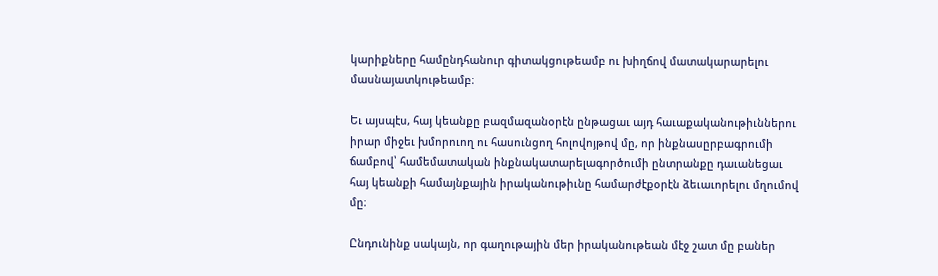կարիքները համընդհանուր գիտակցութեամբ ու խիղճով մատակարարելու մասնայատկութեամբ։

Եւ այսպէս, հայ կեանքը բազմազանօրէն ընթացաւ այդ հաւաքականութիւններու իրար միջեւ խմորուող ու հասունցող հոլովոյթով մը, որ ինքնասըրբագրումի ճամբով՝ համեմատական ինքնակատարելագործումի ընտրանքը դաւանեցաւ հայ կեանքի համայնքային իրականութիւնը համարժէքօրէն ձեւաւորելու մղումով մը։

Ընդունինք սակայն, որ գաղութային մեր իրականութեան մէջ շատ մը բաներ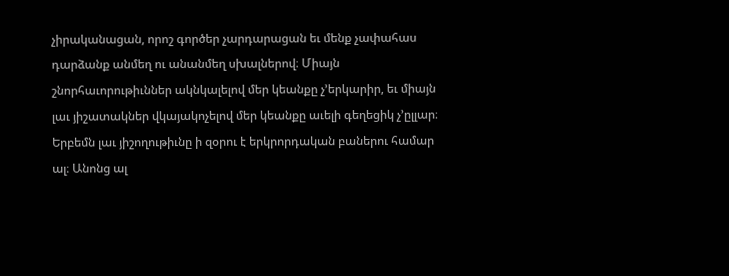չիրականացան, որոշ գործեր չարդարացան եւ մենք չափահաս դարձանք անմեղ ու անանմեղ սխալներով։ Միայն շնորհաւորութիւններ ակնկալելով մեր կեանքը չ’երկարիր, եւ միայն լաւ յիշատակներ վկայակոչելով մեր կեանքը աւելի գեղեցիկ չ’ըլլար։ Երբեմն լաւ յիշողութիւնը ի զօրու է երկրորդական բաներու համար ալ։ Անոնց ալ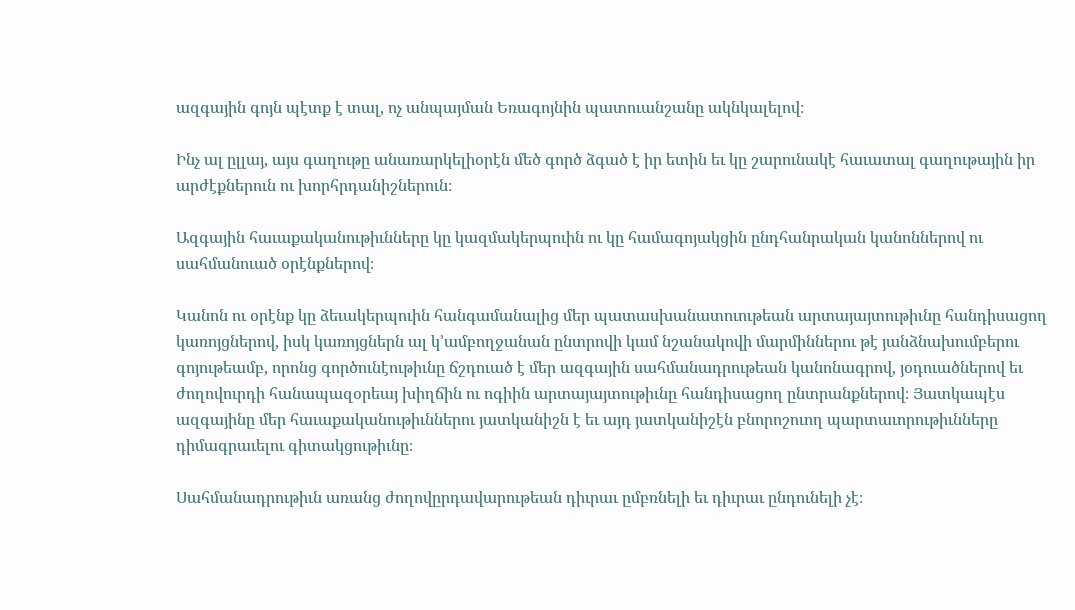ազգային գոյն պէտք է տալ, ոչ անպայման Եռագոյնին պատուանշանը ակնկալելով։

Ինչ ալ ըլլայ, այս գաղութը անառարկելիօրէն մեծ գործ ձգած է իր ետին եւ կը շարունակէ հաւատալ գաղութային իր արժէքներուն ու խորհրդանիշներուն։

Ազգային հաւաքականութիւնները կը կազմակերպուին ու կը համագոյակցին ընդհանրական կանոններով ու սահմանուած օրէնքներով։

Կանոն ու օրէնք կը ձեւակերպուին հանգամանալից մեր պատասխանատուութեան արտայայտութիւնը հանդիսացող կառոյցներով, իսկ կառոյցներն ալ կ’ամբողջանան ընտրովի կամ նշանակովի մարմիններու թէ յանձնախումբերու գոյութեամբ, որոնց գործունէութիւնը ճշդուած է մեր ազգային սահմանադրութեան կանոնագրով, յօդուածներով եւ ժողովուրդի հանապազօրեայ խիղճին ու ոգիին արտայայտութիւնը հանդիսացող ընտրանքներով։ Յատկապէս ազգայինը մեր հաւաքականութիւններու յատկանիշն է եւ այդ յատկանիշէն բնորոշուող պարտաւորութիւնները դիմագրաւելու գիտակցութիւնը։

Սահմանադրութիւն առանց ժողովըրդավարութեան դիւրաւ ըմբռնելի եւ դիւրաւ ընդունելի չէ։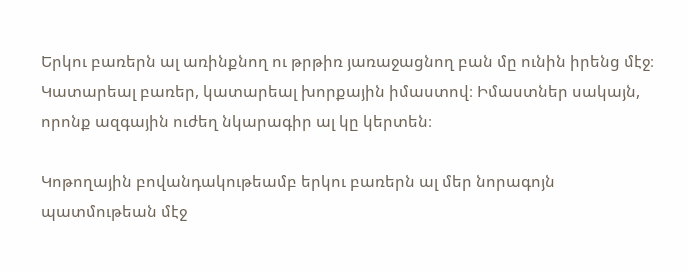Երկու բառերն ալ առինքնող ու թրթիռ յառաջացնող բան մը ունին իրենց մէջ։ Կատարեալ բառեր, կատարեալ խորքային իմաստով։ Իմաստներ սակայն, որոնք ազգային ուժեղ նկարագիր ալ կը կերտեն։

Կոթողային բովանդակութեամբ երկու բառերն ալ մեր նորագոյն պատմութեան մէջ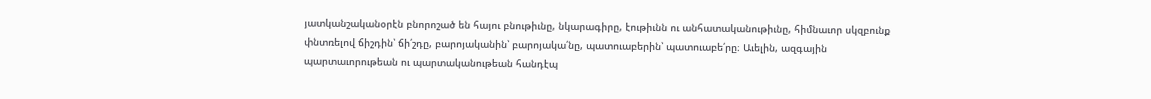յատկանշականօրէն բնորոշած են հայու բնութիւնը, նկարագիրը, էութիւնն ու անհատականութիւնը, հիմնաւոր սկզբունք փնտռելով ճիշդին՝ ճի՛շդը, բարոյականին՝ բարոյակա՛նը, պատուաբերին՝ պատուաբե՛րը։ Աւելին, ազգային պարտաւորութեան ու պարտականութեան հանդէպ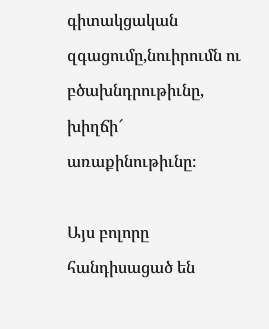գիտակցական զգացումը,նուիրումն ու բծախնդրութիւնը, խիղճի՜ առաքինութիւնը։

Այս բոլորը հանդիսացած են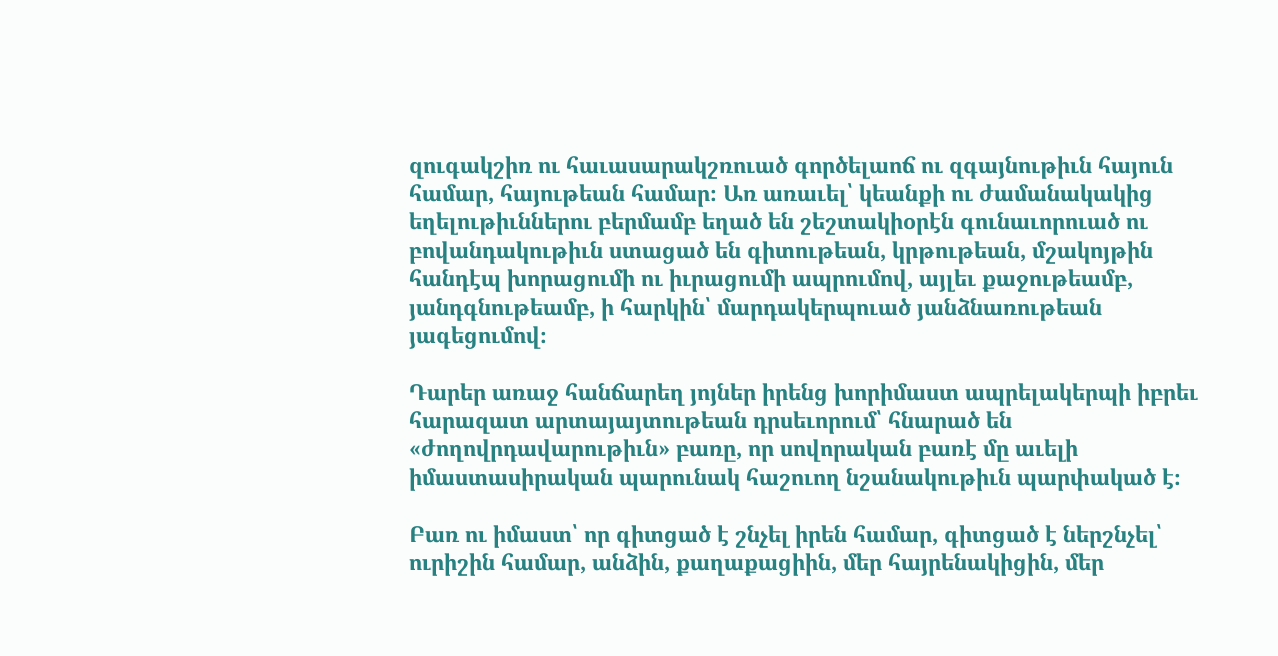զուգակշիռ ու հաւասարակշռուած գործելաոճ ու զգայնութիւն հայուն համար, հայութեան համար։ Առ առաւել՝ կեանքի ու ժամանակակից եղելութիւններու բերմամբ եղած են շեշտակիօրէն գունաւորուած ու բովանդակութիւն ստացած են գիտութեան, կրթութեան, մշակոյթին հանդէպ խորացումի ու իւրացումի ապրումով, այլեւ քաջութեամբ, յանդգնութեամբ, ի հարկին՝ մարդակերպուած յանձնառութեան յագեցումով։

Դարեր առաջ հանճարեղ յոյներ իրենց խորիմաստ ապրելակերպի իբրեւ հարազատ արտայայտութեան դրսեւորում՝ հնարած են «ժողովրդավարութիւն» բառը, որ սովորական բառէ մը աւելի իմաստասիրական պարունակ հաշուող նշանակութիւն պարփակած է։

Բառ ու իմաստ՝ որ գիտցած է շնչել իրեն համար, գիտցած է ներշնչել՝ ուրիշին համար, անձին, քաղաքացիին, մեր հայրենակիցին, մեր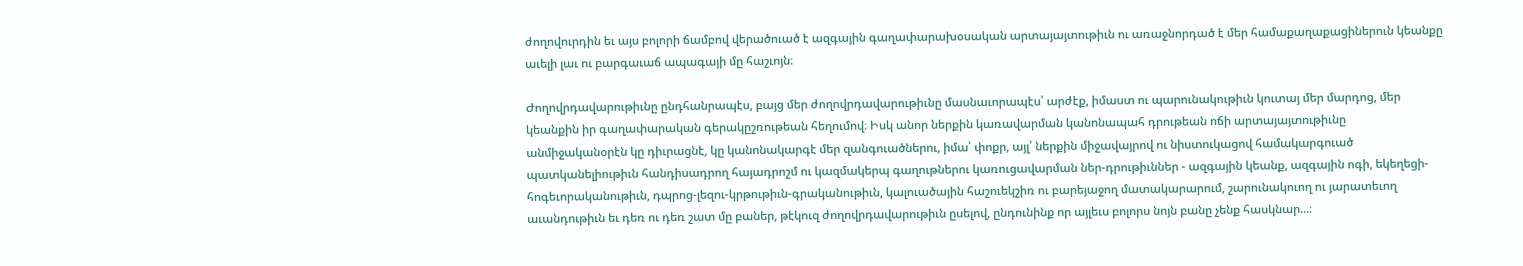ժողովուրդին եւ այս բոլորի ճամբով վերածուած է ազգային գաղափարախօսական արտայայտութիւն ու առաջնորդած է մեր համաքաղաքացիներուն կեանքը աւելի լաւ ու բարգաւաճ ապագայի մը հաշւոյն։

Ժողովրդավարութիւնը ընդհանրապէս, բայց մեր ժողովրդավարութիւնը մասնաւորապէս՝ արժէք, իմաստ ու պարունակութիւն կուտայ մեր մարդոց, մեր կեանքին իր գաղափարական գերակըշռութեան հեղումով։ Իսկ անոր ներքին կառավարման կանոնապահ դրութեան ոճի արտայայտութիւնը անմիջականօրէն կը դիւրացնէ, կը կանոնակարգէ մեր զանգուածներու, իմա՝ փոքր, այլ՝ ներքին միջավայրով ու նիստուկացով համակարգուած պատկանելիութիւն հանդիսադրող հայադրոշմ ու կազմակերպ գաղութներու կառուցավարման ներ-դրութիւններ - ազգային կեանք, ազգային ոգի, եկեղեցի-հոգեւորականութիւն, դպրոց-լեզու-կրթութիւն-գրականութիւն, կալուածային հաշուեկշիռ ու բարեյաջող մատակարարում, շարունակուող ու յարատեւող աւանդութիւն եւ դեռ ու դեռ շատ մը բաներ, թէկուզ ժողովրդավարութիւն ըսելով, ընդունինք որ այլեւս բոլորս նոյն բանը չենք հասկնար...։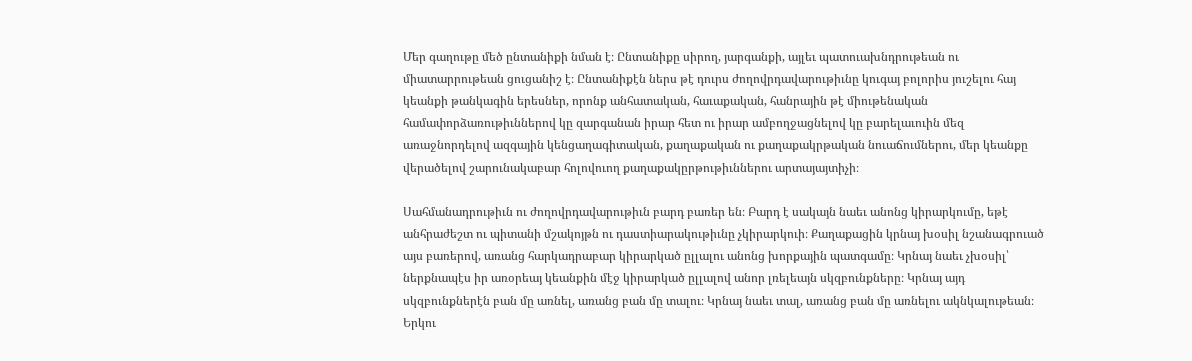Մեր գաղութը մեծ ընտանիքի նման է։ Ընտանիքը սիրող, յարգանքի, այլեւ պատուախնդրութեան ու միատարրութեան ցուցանիշ է։ Ընտանիքէն ներս թէ դուրս ժողովրդավարութիւնը կուգայ բոլորիս յուշելու հայ կեանքի թանկագին երեսներ, որոնք անհատական, հաւաքական, հանրային թէ միութենական համափորձառութիւններով կը զարգանան իրար հետ ու իրար ամբողջացնելով կը բարելաւուին մեզ առաջնորդելով ազգային կենցաղագիտական, քաղաքական ու քաղաքակրթական նուաճումներու, մեր կեանքը վերածելով շարունակաբար հոլովուող քաղաքակըրթութիւններու արտայայտիչի։

Սահմանադրութիւն ու ժողովրդավարութիւն բարդ բառեր են։ Բարդ է սակայն նաեւ անոնց կիրարկումը, եթէ անհրաժեշտ ու պիտանի մշակոյթն ու դաստիարակութիւնը չկիրարկուի։ Քաղաքացին կրնայ խօսիլ նշանագրուած այս բառերով, առանց հարկադրաբար կիրարկած ըլլալու անոնց խորքային պատգամը։ Կրնայ նաեւ չխօսիլ՝ ներքնապէս իր առօրեայ կեանքին մէջ կիրարկած ըլլալով անոր լռելեայն սկզբունքները։ Կրնայ այդ սկզբունքներէն բան մը առնել, առանց բան մը տալու։ Կրնայ նաեւ տալ, առանց բան մը առնելու ակնկալութեան։ Երկու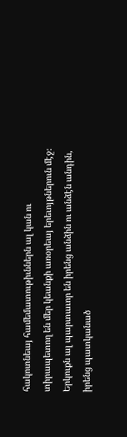հակոտնեայ համեմատութիւններն ալ կան ու տիրապետող են մեր կեանքի առօրեայ երեւոյթներուն մէջ։ Երկուքն ալ պարտաւոր են իրենց անձին ու անձէն անդին, իրենց պատկանած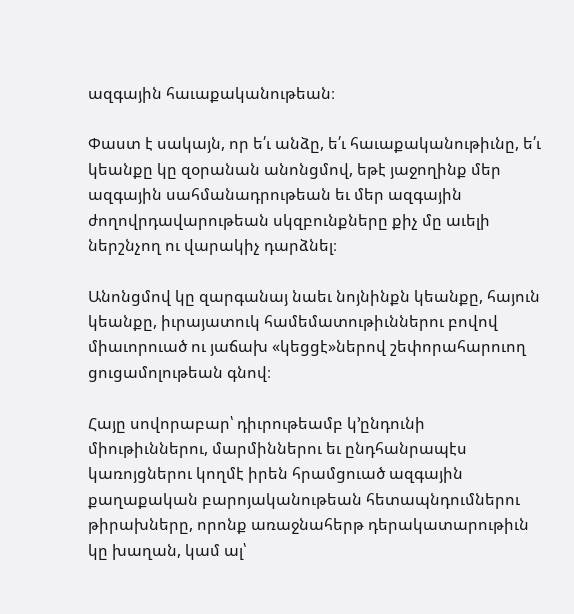ազգային հաւաքականութեան։

Փաստ է սակայն, որ ե՛ւ անձը, ե՛ւ հաւաքականութիւնը, ե՛ւ կեանքը կը զօրանան անոնցմով, եթէ յաջողինք մեր ազգային սահմանադրութեան եւ մեր ազգային ժողովրդավարութեան սկզբունքները քիչ մը աւելի ներշնչող ու վարակիչ դարձնել։

Անոնցմով կը զարգանայ նաեւ նոյնինքն կեանքը, հայուն կեանքը, իւրայատուկ համեմատութիւններու բովով միաւորուած ու յաճախ «կեցցէ»ներով շեփորահարուող ցուցամոլութեան գնով։

Հայը սովորաբար՝ դիւրութեամբ կ’ընդունի միութիւններու, մարմիններու եւ ընդհանրապէս կառոյցներու կողմէ իրեն հրամցուած ազգային քաղաքական բարոյականութեան հետապնդումներու թիրախները, որոնք առաջնահերթ դերակատարութիւն կը խաղան, կամ ալ՝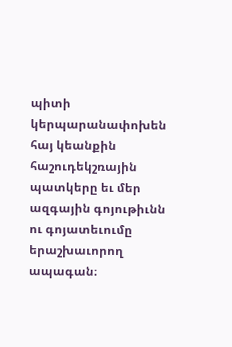պիտի կերպարանափոխեն հայ կեանքին հաշուդեկշռային պատկերը եւ մեր ազգային գոյութիւնն ու գոյատեւումը երաշխաւորող ապագան։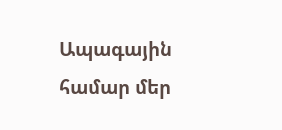Ապագային համար մեր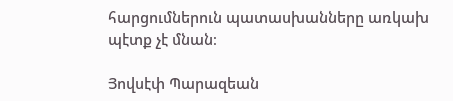հարցումներուն պատասխանները առկախ պէտք չէ մնան։

Յովսէփ Պարազեան